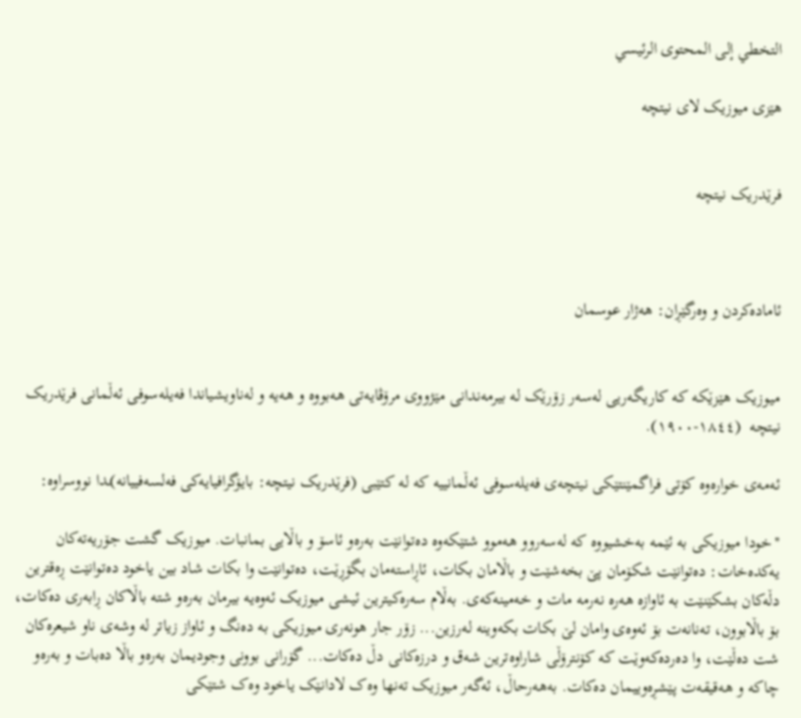التخطي إلى المحتوى الرئيسي

هێزی میوزیک لای نیتچە


فرێدریک نیتچە



ئامادەکردن و وەرگێڕان: هەژار عوسمان


میوزیک هێزێکە کە کاریگەریی لەسەر زۆرێک لە بیرمەندانی مێژووی مرۆڤایەتی هەبووە و هەیە و لەناویشیاندا فەیلەسوفی ئەڵمانی فرێدریک نیتچە  (١٨٤٤-١٩٠٠).

ئەمەی خوارەوە کۆتی فراگمێنتێکی نیتچەی فەیلەسوفی ئەڵمانییە کە لە کتێبی (فرێدریک نیتچە: بایۆگرافیایەکی فەلسەفییانە)ـدا نووسراوە:

''خودا میوزیکی بە ئێمە بەخشیووە کە لەسەروو هەموو شتێکەوە دەتوانێت بەرەو ئاسۆ و باڵایی بمانبات. میوزیک گشت جۆریەتەکان یەکدەخات: دەتوانێت شکۆمان پێ بخەشێت و باڵامان بکات، ئاڕاستەمان بگۆڕێت، دەتوانێت وا بکات شاد بین یاخود دەتوانێت ڕەقترین دڵەکان بشکێنێت بە ئاوازە هەرە نەرمە مات و خەمینەکەی. بەڵام سەرەکیترین ئیشی میوزیک ئەوەیە بیرمان بەرەو شتە باڵاکان ڕابەری دەکات، بۆ باڵابوون، تەنانەت بۆ ئەوەی وامان لێ بکات بکەوینە لەرزین... زۆر جار هونەری میوزیکی بە دەنگ و ئاواز زیاتر لە وشەی ناو شیعرەکان شت دەڵێت، وا دەردەکەوێت کە کۆنترۆڵی شاراوەترین شەق و درزەکانی دڵ دەکات... گۆرانی بوونی وجودیمان بەرەو باڵا دەبات و بەرەو چاکە و هەقیقەت پێشڕەوییمان دەکات. بەهەرحاڵ، ئەگەر میوزیک تەنها وەک لادانێک یاخود وەک شتێکی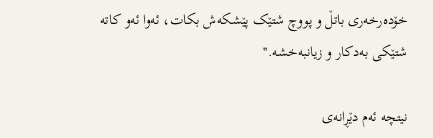خۆدەرخەری باتڵ و پووچ شتێک پێشکەش بکات، ئەوا ئەو کاتە شتێکی بەدکار و زیانبەخشە.''

نیتچە ئەم دێڕانەی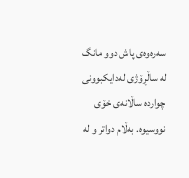سەرەوەی پاش دوو مانگ لە ساڵڕۆژی لەدایکبوونی چواردە ساڵانەی خۆی نووسیوە. بەڵام دواتر و لە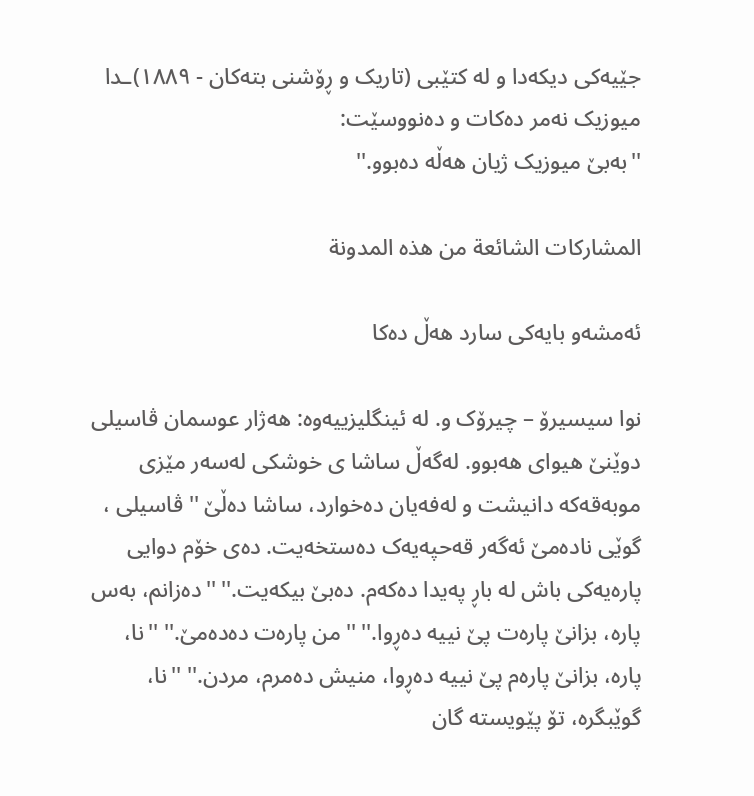جێیەکی دیکەدا و لە کتێبی (تاریک و ڕۆشنی بتەکان - ١٨٨٩)ـدا میوزیک نەمر دەکات و دەنووسێت:
''بەبێ میوزیک ژیان هەڵە دەبوو.''

المشاركات الشائعة من هذه المدونة

ئەمشەو بایەکی سارد هەڵ دەکا

نوا سیسیرۆ – چیرۆک و. لە ئینگلیزییەوە: هەژار عوسمان ڤاسیلی دوێنێ هیوای هەبوو. لەگەڵ ساشا ی خوشکی لەسەر مێزی موبەقەکە دانیشت و لەفەیان دەخوارد، ساشا دەڵێ '' ڤاسیلی ، گوێی نادەمێ ئەگەر قەحپەیەک دەستخەیت. دەی خۆم دوایی پارەیەکی باش لە باڕ پەیدا دەکەم. دەبێ بیکەیت.'' ''دەزانم، بەس پارە، بزانێ پارەت پێ نییە دەڕوا.'' ''من پارەت دەدەمێ.'' ''نا، پارە، بزانێ پارەم پێ نییە دەڕوا، منیش دەمرم، مردن.'' ''نا، گوێبگرە، تۆ پێویستە گان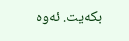بکەیت. ئەوە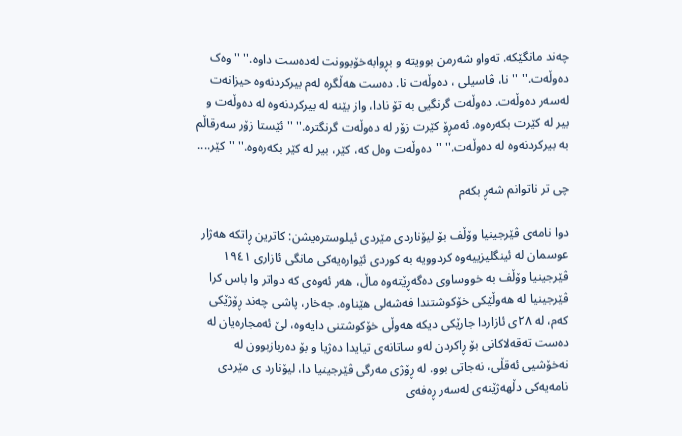چەند مانگێکە. تەواو شەرمن بوویتە و بڕوابەخۆبوونت لەدەست داوە.'' ''وەک دەوڵەت.'' ''نا، ڤاسیلی ، دەوڵەت نا. دەست هەڵگرە لەم بیرکردنەوە حیزانەت لەسەر دەوڵەت. دەوڵەت گرنگیی بە تۆ نادا، واز بێنە لە بیرکردنەوە لە دەوڵەت و بیر لە کێرت بکەرەوە. ئەمڕۆ کێرت زۆر لە دەوڵەت گرنگترە.'' ''ئێستا زۆر سەرقاڵم بە بیرکردنەوە لە دەوڵەت.'' ''دەوڵەت وەل کە، کێر، بیر لە کێر بکەرەوە.'' ''کێر....

چی تر ناتوانم شەڕ بکەم

دوا نامەی ڤێرجینیا وۆڵف بۆ لیۆناردی مێردی ئیلوسترەیشن: کاترین ڕاتکە هەژار عوسمان لە ئینگلیزییەوە کردوویە بە کوردی ئێوارەیەکی مانگی ئازاری ١٩٤١ ڤێرجینیا وۆڵف بە خووساوی دەگەڕێتەوە ماڵ، هەر ئەوەی کە دواتر وا باس کرا ڤێرجینیا لە هەوڵێکی خۆکوشتندا فەشەلی هێناوە. جەخار، پاشی چەند ڕۆژێکی کەم، لە ٢٨ی ئازاردا جارێکی دیکە هەوڵی خۆکوشتنی دایەوە، لێ ئەمجارەیان لە دەست تەقەلاکانی بۆ ڕاکردن لەو ساتانەی تیایدا دەژیا و بۆ دەربازبوون لە نەخۆشیی ئەقڵی، نەجاتی بوو. لە ڕۆژی مەرگی ڤێرجینیا دا، لیۆنارد ی مێردی نامەیەکی دڵهەژێنەی لەسەر ڕەفەی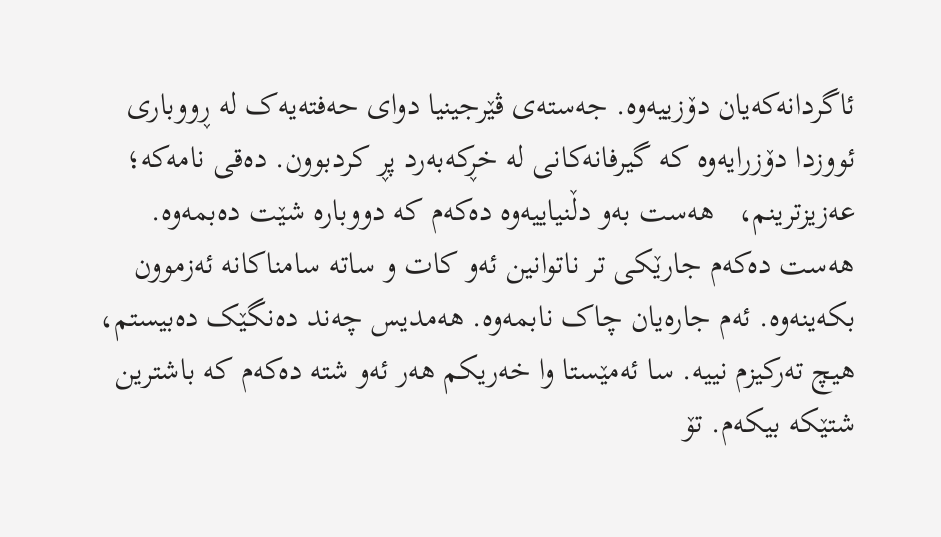ئاگردانەکەیان دۆزییەوە. جەستەی ڤێرجینیا دوای حەفتەیەک لە ڕووباری ئووزدا دۆزرایەوە کە گیرفانەکانی لە خڕکەبەرد پڕ کردبوون. دەقی نامەکە؛ عەزیزترینم،   هەست بەو دڵنیاییەوە دەکەم کە دووبارە شێت دەبمەوە. هەست دەکەم جارێکی تر ناتوانین ئەو کات و ساتە سامناکانە ئەزموون بکەینەوە. ئەم جارەیان چاک نابمەوە. هەمدیس چەند دەنگێک دەبیستم، هیچ تەرکیزم نییە. سا ئەمێستا وا خەریکم هەر ئەو شتە دەکەم کە باشترین شتێکە بیکەم. تۆ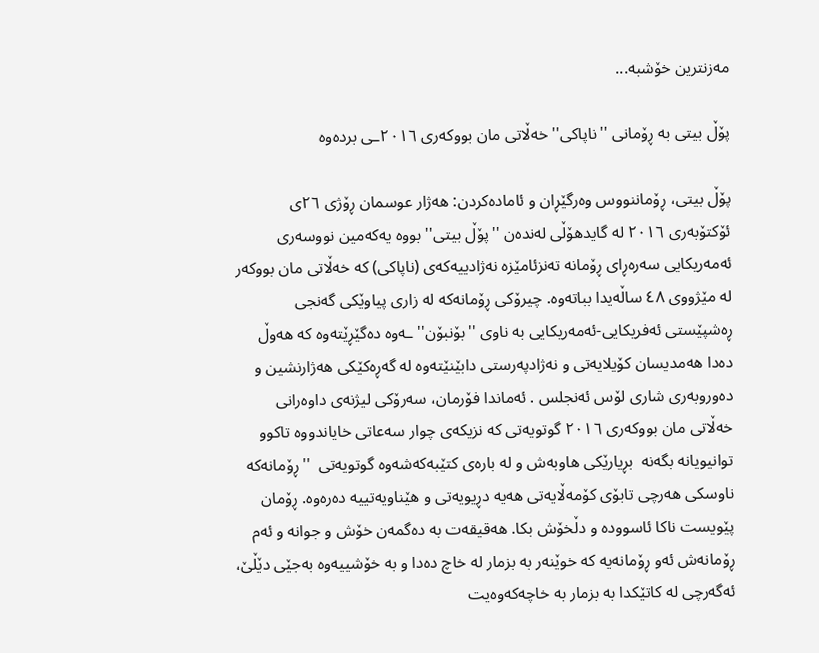مەزنترین خۆشبە...

پۆڵ بیتی بە ڕۆمانی ''ناپاکی'' خەڵاتی مان بووکەری ٢٠١٦ـی بردەوە

پۆڵ بیتی، ڕۆماننووس وەرگێڕان و ئامادەکردن: هەژار عوسمان ڕۆژی ٢٦ی ئۆکتۆبەری ٢٠١٦ لە گایدهۆڵی لەندەن ''پۆڵ بیتی'' بووە یەکەمین نووسەری ئەمەریکایی سەرەڕای ڕۆمانە تەنزئامێزە نەژادییەکەی (ناپاکی) کە خەڵاتی مان بووکەر لە مێژووی ٤٨ ساڵەیدا بباتەوە. چیرۆکی ڕۆمانەکە لە زاری پیاوێکی گەنجی ڕەشپێستی ئەفریکایی-ئەمەریکایی بە ناوی ''بۆنبۆن''ـەوە دەگێڕێتەوە کە هەوڵ دەدا هەمدیسان کۆیلایەتی و نەژادپەرستی دابێنێتەوە لە گەڕەکێکی هەژارنشین و دەوروبەری شاری لۆس ئەنجلس . ئەماندا فۆرمان، سەرۆکی لیژنەی داوەرانی خەڵاتی مان بووکەری ٢٠١٦ گوتویەتی کە نزیکەی چوار سەعاتی خایاندووە تاکوو توانیویانە بگەنە  بڕیارێکی هاوبەش و لە بارەی کتێبەکەشەوە گوتویەتی  ''ڕۆمانەکە ناوسکی هەرچی تابۆی کۆمەڵایەتی هەیە دڕیویەتی و هێناویەتییە دەرەوە. ڕۆمان پێویست ناکا ئاسوودە و دڵخۆش بکا. هەقیقەت بە دەگمەن خۆش و جوانە و ئەم ڕۆمانەش ئەو ڕۆمانەیە کە خوێنەر بە بزمار لە خاچ دەدا و بە خۆشییەوە بەجێی دێڵێ، ئەگەرچی لە کاتێکدا بە بزمار بە خاچەکەوەیت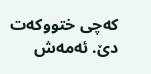کەچی ختووکەت دێ. ئەمەش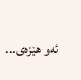ئەو هێزەی...